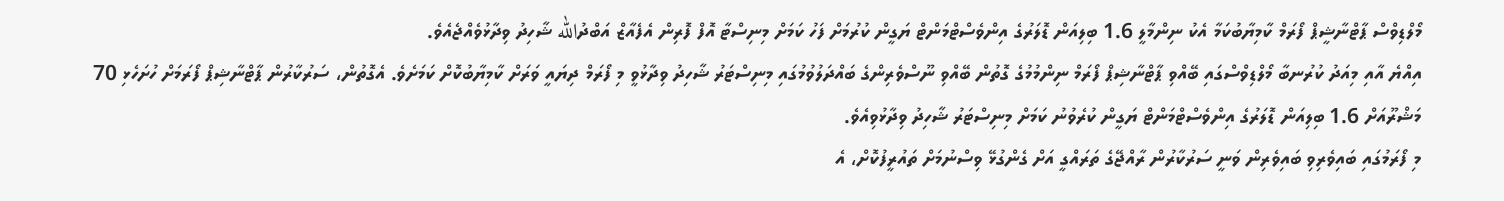މޯލްޑިވްސް ޕާޓްނާޝީޕް ފޯރަމް ކާމިޔާބުކަމާ އެކު ނިންމާލީ 1.6 ބިލިއަން ޑޮލަރުގެ އިންވެސްޓްމަންޓް ޔަގީން ކުރުމަށް ފަހު ކަމަށް މިނިސްޓާ އޮފް ފޮރިން އެފެއާޒް އަބްދުالله ޝާހިދު ވިދާޅުވެއްޖެއެވެ.
އިއްޔެ އާއި މިއަދު ކުރުނބާ މޯލްޑިވްސްގައި ބޭއްވި ޕާޓްނާޝިޕް ފޯރަމް ނިންމުމުގެ ގޮތުން ބޭއްވި ނޫސްވެރިންގެ ބައްދަލުވުމުގައި މިނިސްޓަރު ޝާހިދު ވިދާޅުވީ މި ފޯރަމް ދިޔައީ ވަރަށް ކާމިޔާބުކޮށް ކަމަށެވެ. އެގޮތުން، ސަރުކާރުން ޕާޓްނާޝިޕް ފޯރަމަށް ހުށަހެޅި 70 މަޝްރޫއަށް 1.6 ބިލިއަން ޑޮލަރުގެ އިންވެސްޓްމަންޓް ޔަގީން ކުރެވުނު ކަމަށް މިނިސްޓަރު ޝާހިދު ވިދާޅުވިއެވެ.
މި ފޯރަމުގައި ބައިވެރިވި ބައިވެރިން ވަނީ ސަރުކާރުން ރާއްޖޭގެ ތަރައްގީ އަށް ގެންގުޅޭ ވިސްނުމަށް ތައުރީފުކޮށް، އެ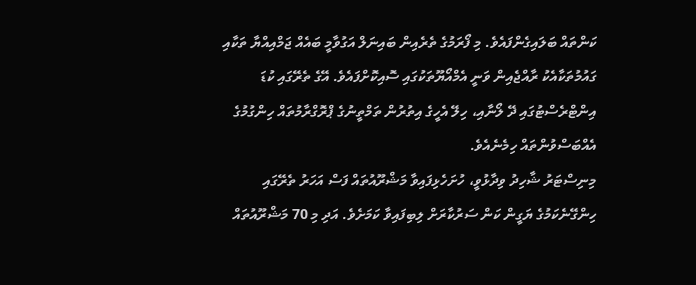ކަންތައް ބަލައިގެންފައެވެ. މި ފޯރަމުގެ ތެރެއިން ބައިނަލް އަގުވާމީ ބައެއް ޖަމްއިއްޔާ ތަކާއި ގައުމުތަކާއެކު ރާއްޖެއިން ވަނީ އެމްއޯޔޫތަކުގައި ސޮއިކޮށްފައެވެ. އޭގެ ތެރޭގައި ކުޑަ އިންޓްރެސްޓުގައި ދޭ ލޯނާއި، ހިލޭ އެހީގެ އިތުރުން ތަމްތީނުގެ ޕްރޮގްރާމުތައް ހިންގުމުގެ އެއްބަސްވުންތައް ހިމެނެއެވެ.
މިނިސްޓަރު ޝާހިދު ވިދާޅުވީ، ހުށަހެޅިފައިވާ މަޝްރޫއުތައް ފަސް އަހަރު ތެރޭގައި ހިންގޭނެކަމުގެ ޔަގީން ކަން ސަރުކާރަށް ލިބިފައިވާ ކަމަށެވެ. އަދި މި 70 މަޝްރޫއުތައް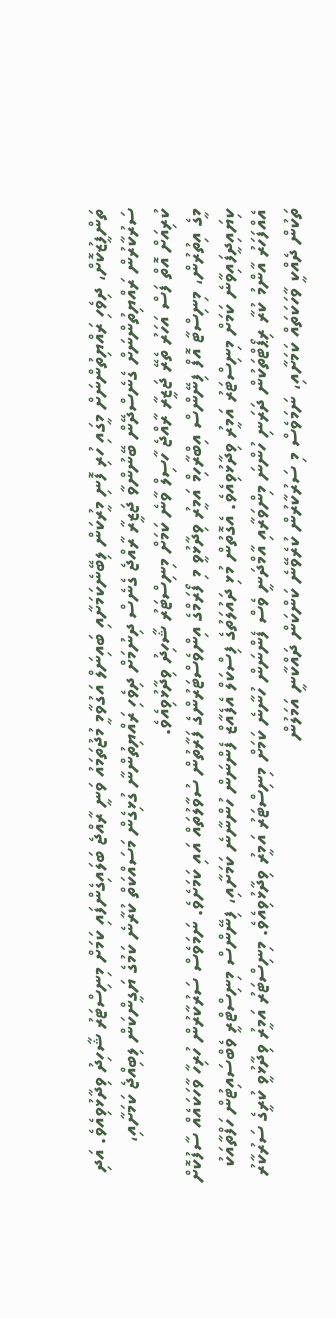ތަންފީޒުކޮށް، ދިވެހި ރައްޔިތުންނަށް މީގައި ހުރި ފޮނި މީރުކަން ލިބޭނެކަމަށާއި ބައިނަލް އަގުވާމީ މުޖުތަމައު ވަނީ ރާއްޖެ ބަލައިގެންފައި ކަމަށް މިނިސްޓަރު ޝާހިދު ވިދާޅުވިއެވެ. އަދި ސަރުކާރުން ރައްޔިތުންނަށް ގެނެސްދޭން ބޭނުންވާ ޖަޒީރާ ރާއްޖެ ގެނެސް ދިނުމަށް ދިވެހި ރައްޔިތުންނާ ގުޅިގެން މަސައްކަތް ކުރާނެ ކަމުގެ ޔަގީންކަން ލިބިއްޖެ ކަމަށާއި، ކުރިއަށް އޮތް ފަސް އަހަރު ތެރޭ ޖަޒީރާ ރާއްޖެ ހާސިލް ވާނެ ކަމަށް މިނިސްޓަރު ޝާހިދު ވިދާޅުވިއެވެ.
މީގެ އިތުރުން، މިނިސްޓާ އޮފް ފިނޭންސް އިބްރާހިމް އަމީރު ވިދާޅުވީ މި ފޯރަމްގެ އިންވެސްޓަރުންގެ ފަރާތުން ސުވާލުތައް އައި ކަމަށެވެ. ނަމަވެސް ސަރުކާރުން ހުރިހާ ވާހަކައެއް ސާފުކޮށް ކިޔައިދީފައިވާނެ ކަމަށް މިނިސްޓަރު އަމީރު ވިދާޅުވިއެވެ. އެގޮތުން މުޅި ދައުލަތުގެ ފިސްކަލް އެފެއާޒް ފެންނަން ހުންނާނެ ކަމަށާއި، ފިނޭންސް މިނިސްޓްރީ ވެބްސައިޓުން ހަފްތާއަކު އެއްފަހަރު އާންމު ކުރާ ރިޕޯޓްތަކުން ދަރަނި ހުންނަ މިންވަރާއި އާމްދަނީ ވެސް ފެންނަން ހުނާނެ ކަމަށް މިނިސްޓަރު އަމީރު ވިދާޅުވިއެވެ. މިނިސްޓަރު އަމީރު ވިދާޅުވީ ކުރީގެ ސަރުކާރު ތަކުން ދެއްކީ ވާހަކަތައް ކަމަށާއި، ނަމަވެސް މި ސަރުކާރުން ކުރެވޭނެ ކަންކަން ދައްކާނީ އަމަލުން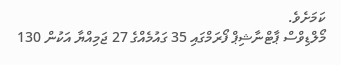ކަމަށެވެ.
މޯލްޑިވްސް ޕާޓްނާޝިޕް ފޯރަމްގައި 35 ގައުމެއްގެ 27 ޖަމިއްޔާ އަކުން 130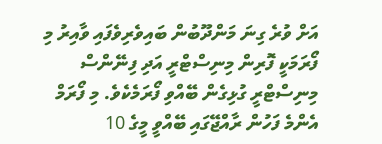އަށް ވުރެ ގިނަ މަންދޫބުން ބައިވެރިވެފައި ވާއިރު މި ފޯރަމަކީ ފޮރިން މިނިސްޓްރީ އަދި ފިނޭންސް މިނިސްޓްރީ ގުޅިގެން ބޭއްވި ފޯރަމެކެވެ. މި ފޯރަމް އެންމެ ފަހުން ރާއްޖޭގައި ބޭއްވީ މީގެ 10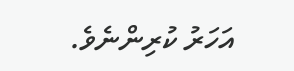އަހަރު ކުރިންނެވެ.